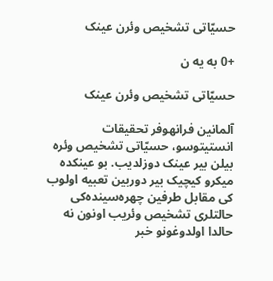حسیّاتی تشخیص وئرن عینک

+0 به یه ن

حسیّاتی تشخیص وئرن عینک

آلمانین فرانهوفر تحقیقات انستیتوسو، حسیّاتی تشخیص وئره بیلن بیر عینک دوزلدیب. بو عینکده میکرو کیچیک بیر دوربین تعبیه اولوب کی مقابل طرفین چهره‌سینده‌کی حالتلری تشخیص وئریب اونون نه حالدا اولدوغونو خبر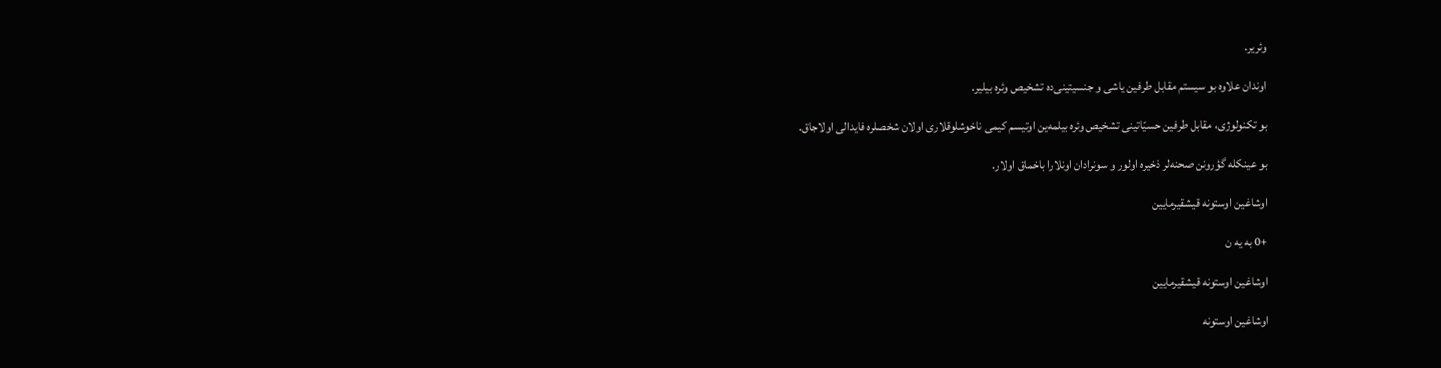وئریر.

اوندان علاوه بو سیستم مقابل طرفین یاشی و جنسیتینی‌ده تشخیص وئره بیلیر.

بو تکنولوژی، مقابل طرفین حسیّاتینی تشخیص وئره بیلمه‌ین اوتیسم کیمی ناخوشلوقلاری اولان شخصلره فایدالی اولاجاق.

بو عینکله گؤرونن صحنه‌لر ذخیره اولور و سونرادان اونلارا باخماق اولار.

اوشاغین اوستونه قیشقیرمایین

+0 به یه ن

اوشاغین اوستونه قیشقیرمایین

اوشاغین اوستونه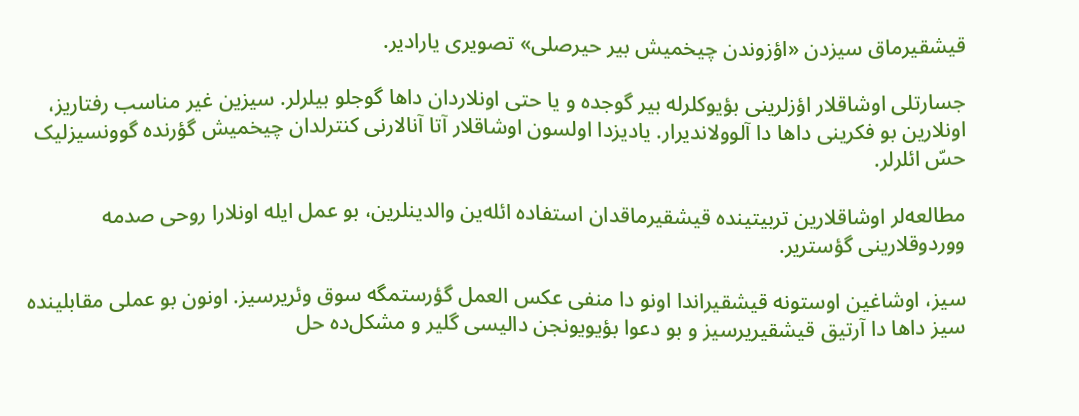قیشقیرماق سیزدن «اؤزوندن چیخمیش بیر حیرصلی» تصویری یارادیر.

جسارتلی اوشاقلار اؤزلرینی بؤیوکلرله بیر گوجده و یا حتی اونلاردان داها گوجلو بیلرلر. سیزین غیر مناسب رفتاریز، اونلارین بو فکرینی داها دا آلوولاندیرار. یادیزدا اولسون اوشاقلار آتا آنالارنی کنترلدان چیخمیش گؤرنده گوونسیزلیک حسّ ائلرلر.

مطالعه‌لر اوشاقلارین تربیتینده قیشقیرماقدان استفاده ائله‌ین والدینلرین، بو عمل ایله اونلارا روحی صدمه ووردوقلارینی گؤستریر.

سیز، اوشاغین اوستونه قیشقیراندا اونو دا منفی عکس العمل گؤرستمگه سوق وئریرسیز. اونون بو عملی مقابلینده سیز داها دا آرتیق قیشقیریرسیز و بو دعوا بؤیویونجن دالیسی گلیر و مشکل‌ده حل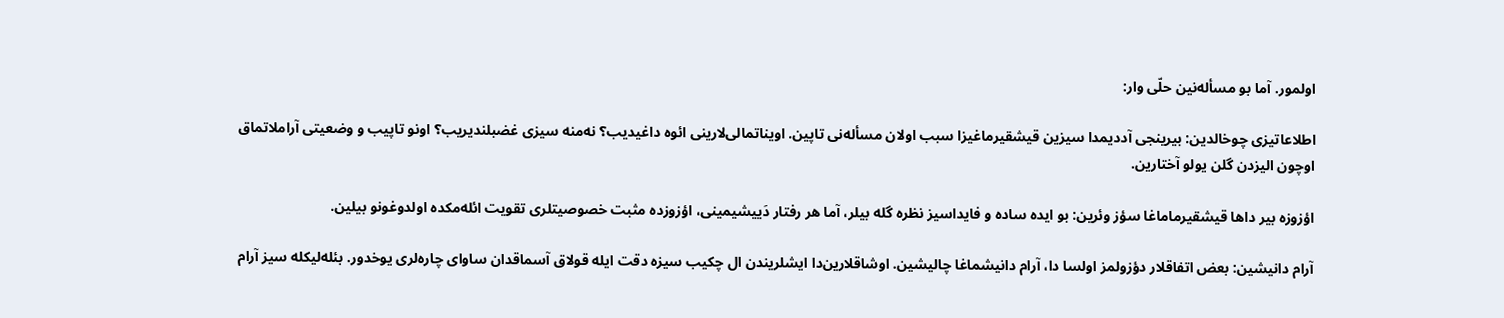اولمور. آما بو مسأله‌نین حلّی وار:

اطلاعاتیزی چوخالدین: بیرینجی آددیمدا سیزین قیشقیرماغیزا سبب اولان مسأله‌نی تاپین. اویناتمالی‌لارینی ائوه داغیدیب؟ نه‌منه سیزی غضبلندیریب؟ اونو تاپیب و وضعیتی آراملاتماق اوچون الیزدن گلن یولو آختارین.

اؤزوزه بیر داها قیشقیرماماغا سؤز وئرین: بو ایده ساده و فایداسیز نظره گله بیلر، آما هر رفتار دَییشیمینی، اؤزوزده مثبت خصوصیتلری تقویت ائله‌مکده اولدوغونو بیلین.

آرام دانیشین: بعض اتفاقلار دؤزولمز اولسا دا، آرام دانیشماغا چالیشین. اوشاقلارین‌دا ایشلریندن ال چکیب سیزه دقت ایله قولاق آسماقدان ساوای چاره‌لری یوخدور. بئله‌لیکله سیز آرام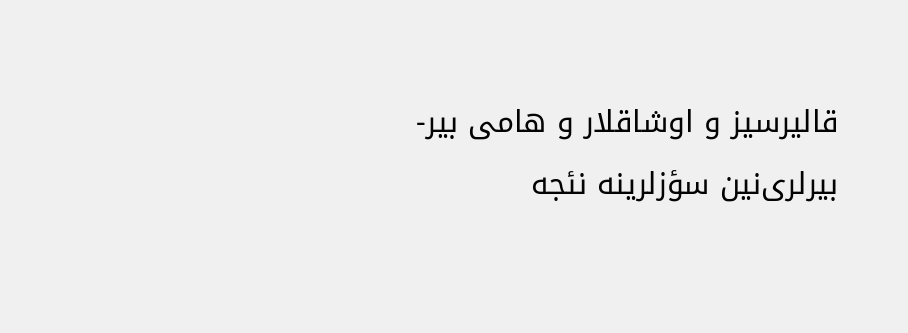قالیرسیز و اوشاقلار و هامی بیر-بیرلری‌نین سؤزلرینه نئجه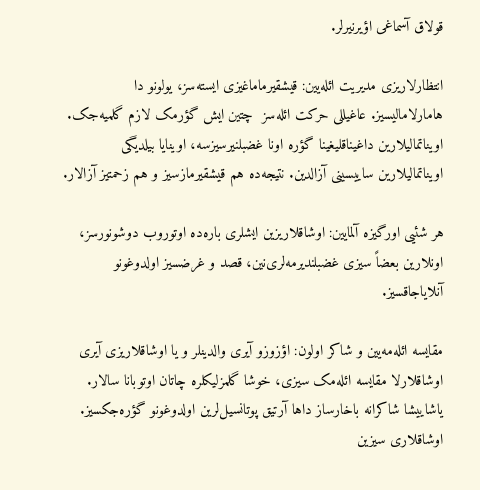قولاق آسماغی اؤیرنیرلر.

انتظارلاریزی مدیریت ائله‌یین: قیشقیرماماغیزی ایسته‌سز، یولونو دا هامارلامالیسیز. عاغیللی حرکت ائله‌سز  چتین ایش گؤرمک لازم گلمیه‌جک. اویناتمالیلارین داغیناقلیغینا گؤره اونا غضبلنیرسیزسه، اوینایا بیلدیگی اویناتمالیلارین ساییسینی آزالدین. نتیجه‌ده هم قیشقیرمازسیز و هم زحمتیز آزالار.

هر شئیی اورگیزه آلمایین: اوشاقلاریزین ایشلری باره‌ده اوتوروب دوشونورسز، اونلارین بعضاً سیزی غضبلندیرمه‌لری‌نین، قصد و غرضسیز اولدوغونو آنلایاجاقسیز.

مقایسه ائله‌مه‌یین و شاکر اولون: اؤزوزو آیری والدینلر و یا اوشاقلاریزی آیری اوشاقلارلا مقایسه ائله‌مک سیزی، خوشا گلمزلیکلره چاتان اوتوبانا سالار. یاشاییشا شاکرانه باخارساز داها آرتیق پوتانسیل‌لرین اولدوغونو گؤره‌جکسیز. اوشاقلاری سیزین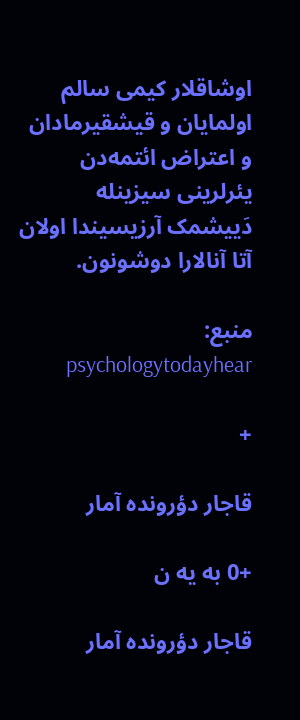اوشاقلار کیمی سالم اولمایان و قیشقیرمادان و اعتراض ائتمه‌دن یئرلرینی سیزینله دَییشمک آرزیسیندا اولان آتا آنالارا دوشونون.

منبع: psychologytodayhear

+

قاجار دؤرونده آمار

+0 به یه ن

قاجار دؤرونده آمار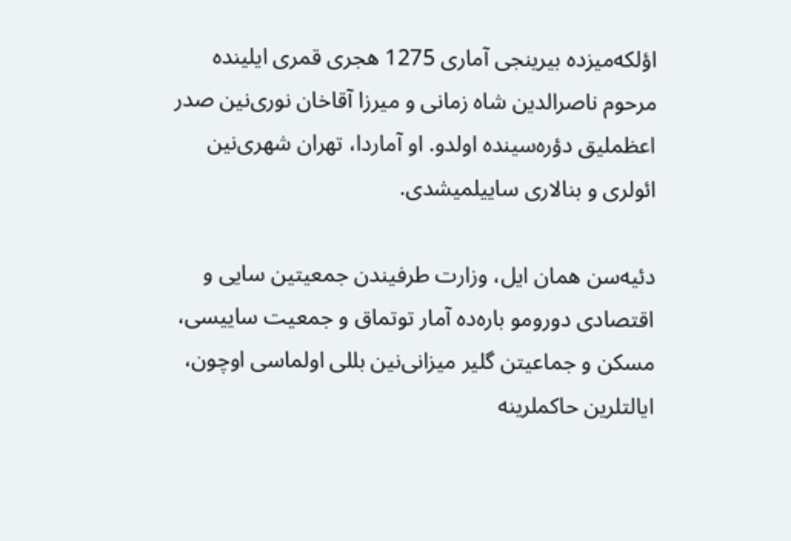اؤلکه‌میزده بیرینجی آماری 1275 هجری قمری ایلینده مرحوم ناصرالدین شاه زمانی و میرزا آقاخان نوری‌نین صدر اعظملیق دؤره‌سینده اولدو. او آماردا، تهران شهری‌نین ائولری و بنالاری ساییلمیشدی.

دئیه‌سن همان ایل، وزارت طرفیندن جمعیتین سایی و اقتصادی دورومو باره‌ده آمار توتماق و جمعیت ساییسی، مسکن و جماعیتن گلیر میزانی‌نین بللی اولماسی اوچون، ایالتلرین حاکملرینه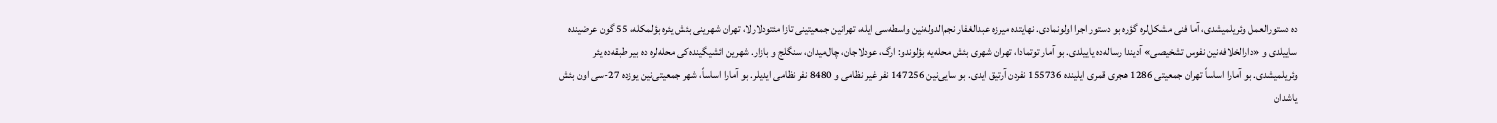ده دستورالعمل وئریلمیشدی، آما فنی مشکل‌لره گؤره بو دستور اجرا اولونمادی. نهایتده میرزه عبدالغفار نجم‌الدوله‌نین واسطه‌سی ایله، تهرانین جمعیتینی تازا مئتودلارلا، تهران شهرینی بئش یئره بؤلمکله، 55 گون عرضینده ساییلدی و «دارالخلافه‌نین نفوس تشخیصی» آدیندا رساله‌ده یاییلدی. بو آمار توتمادا، تهران شهری بئش محله‌یه بؤلوندو: ارگ، عودلاجان، چال‌میدان، سنگلج و بازار. شهرین ائشیگینده‌کی محله‌لره ده بیر طبقه‌ده یئر وئریلمیشدی. بو آمارا اساساً تهران جمعیتی 1286 هجری قمری ایلینده 155736 نفردن آرتیق ایدی. بو سایی‌نین 147256 نفر غیر نظامی و 8480 نفر نظامی ایدیلر. بو آمارا اساساً، شهر جمعیتی‌نین یوزده 27-سی اون بئش یاشدان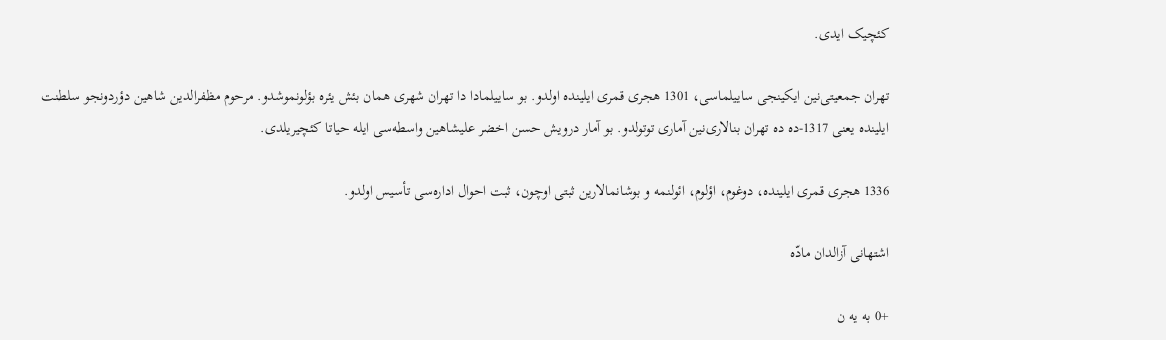کئچیک ایدی.

تهران جمعیتی‌نین ایکینجی ساییلماسی، 1301 هجری قمری ایلینده اولدو. بو ساییلمادا دا تهران شهری همان بئش یئره بؤلونموشدو. مرحوم مظفرالدین شاهین دؤردونجو سلطنت ایلینده یعنی 1317-ده ده تهران بنالاری‌نین آماری توتولدو. بو آمار درویش حسن اخضر علیشاهین واسطه‌سی ایله حیاتا کئچیریلدی.

1336 هجری قمری ایلینده، دوغوم، اؤلوم، ائولنمه و بوشانمالارین ثبتی اوچون، ثبت احوال اداره‌سی تأسیس اولدو.

اشتهانی آزالدان مادّه

+0 به یه ن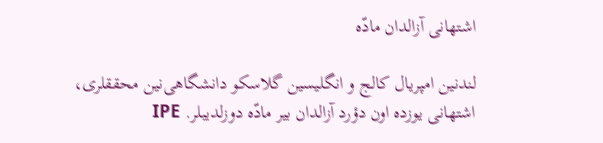اشتهانی آزالدان مادّه

لندنین امپریال کالج و انگلیسین گلاسکو دانشگاهی‌نین محققلری، اشتهانی یوزده اون دؤرد آزالدان بیر مادّه دوزلدیبلر. IPE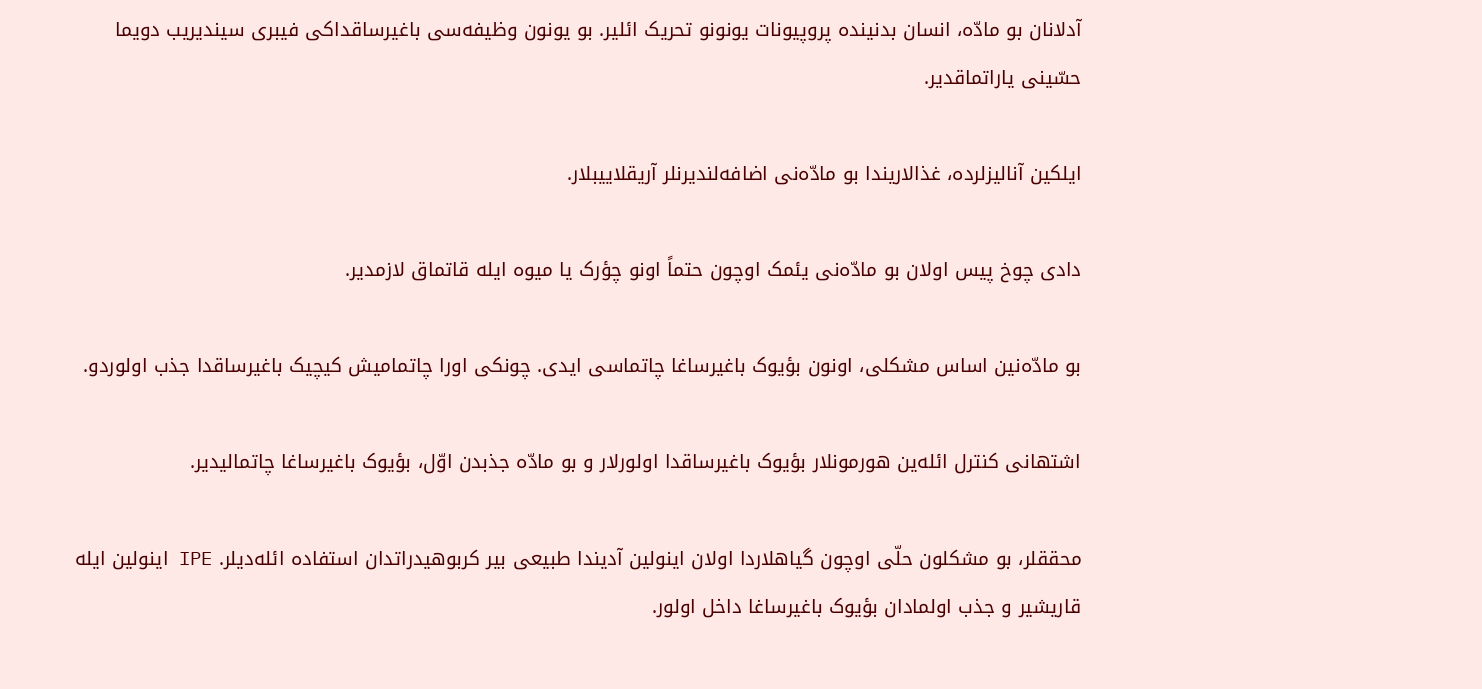آدلانان بو مادّه، انسان بدنینده پروپیونات یونونو تحریک ائلیر. بو یونون وظیفه‌سی باغیرساقدا‌کی فیبری سیندیریب دویما حسّینی یاراتماقدیر.

ایلکین آنالیزلرده، غذالاریندا بو مادّه‌نی اضافه‌لندیرنلر آریقلاییبلار.

دادی چوخ پیس اولان بو مادّه‌نی یئمک اوچون حتماً اونو چؤرک یا میوه ایله قاتماق لازمدیر.

بو مادّه‌نین اساس مشکلی، اونون بؤیوک باغیرساغا چاتماسی ایدی. چونکی اورا چاتمامیش کیچیک باغیرساقدا جذب اولوردو.

اشتهانی کنترل ائله‌ین هورمونلار بؤیوک باغیرساقدا اولورلار و بو مادّه جذبدن اوّل، بؤیوک باغیرساغا چاتمالیدیر.

محققلر، بو مشکلون حلّی اوچون گیاهلاردا اولان اینولین آدیندا طبیعی بیر کربوهیدراتدان استفاده ائله‌دیلر. IPE اینولین ایله قاریشیر و جذب اولمادان بؤیوک باغیرساغا داخل اولور.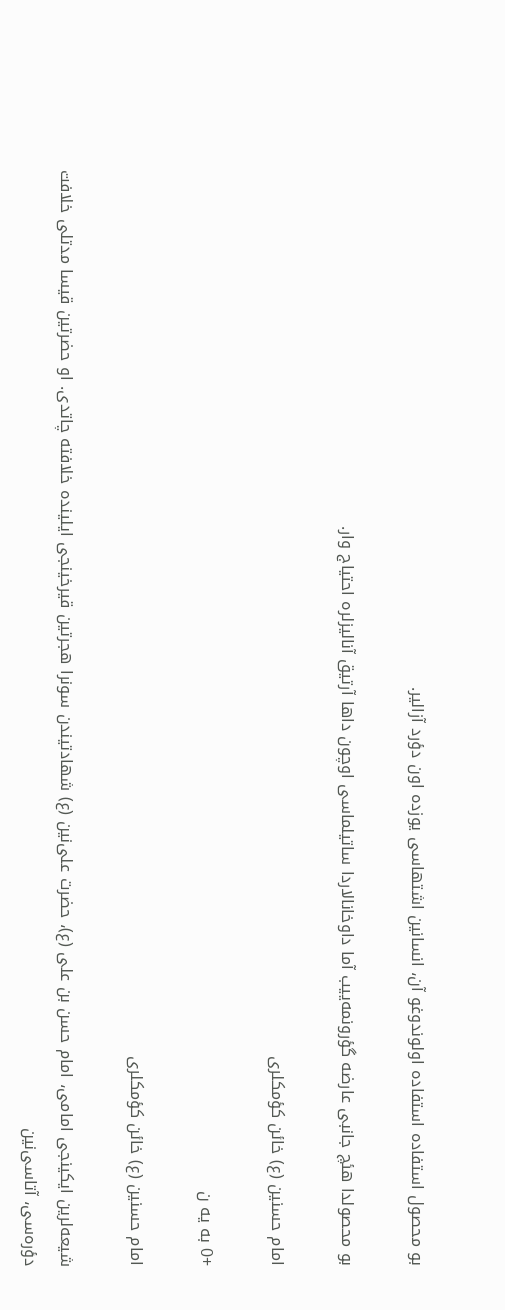بو محصول استفاده استفاده اولوندوغو آن، انسانین اشتهاسی یوزده اون دؤرد آزالیر.

بو محصولدا هئچ جانبی عارضه گؤرونمه‌ییب آما داوخانالاردا ساتیلماسی اوچون داها آرتیق آنالیزلره احتیاج وار.

امام حسنین (ع) خائن کؤمکلری

+0 به یه ن

امام حسنین (ع) خائن کؤمکلری

شیعه‌لرین ایکینجی امامی، امام حسن بن علی (ع)، حضرت علی‌نین (ع) شهادتیندن سونرا هجرتین قیرخینجی ایلینده خلافته چاتدی. او حضرتین قیسا مدتلی خلافت دؤره‌سی، آتاسی‌نین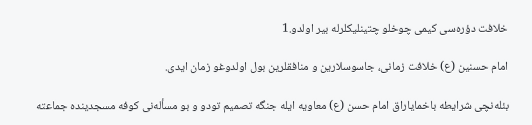خلافت دؤره‌سی کیمی چوخلو چتینلیکلرله بیر اولدو.1

امام حسنین (ع) خلافت زمانی، جاسوسلارین و منافقلرین بول اولدوغو زمان ایدی.

بئله‌نچی شرایطه باخمایاراق امام حسن (ع) معاویه‌ ایله جنگه تصمیم تودو و بو مسأله‌نی کوفه مسجدینده جماعته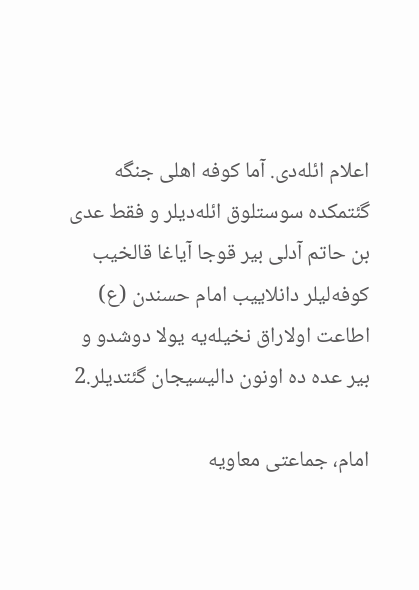اعلام ائله‌دی. آما کوفه اهلی جنگه گئتمکده سوستلوق ائله‌دیلر و فقط عدی بن حاتم آدلی بیر قوجا آیاغا قالخیب کوفه‌لیلر دانلاییب امام حسندن (ع) اطاعت اولاراق نخیله‌یه یولا دوشدو و بیر عده‌ ده اونون دالیسیجان گئتدیلر.2

امام، جماعتی معاویه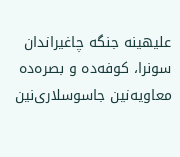علیهینه جنگه چاغیراندان سونرا، کوفه‌ده و بصره‌ده معاویه‌نین جاسوسلاری‌نین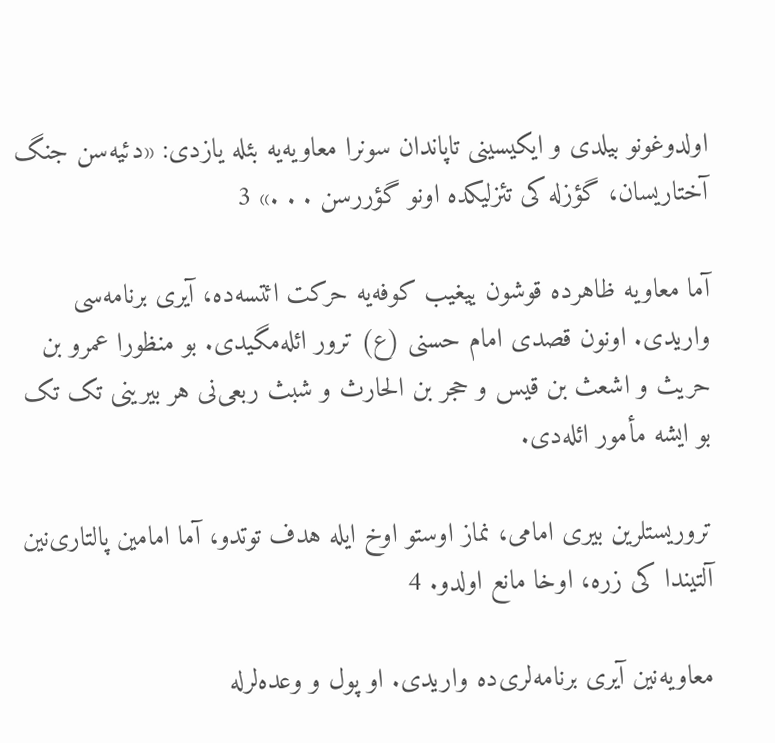اولدوغونو بیلدی و ایکیسینی تاپاندان سونرا معاویه‌یه بئله یازدی: «دئیه‌سن جنگ آختاریسان، گؤزله کی تئزلیکده اونو گؤررسن . . .» 3

آما معاویه‌ ظاهرده قوشون ییغیب کوفه‌یه حرکت ائتسه‌ده، آیری برنامه‌سی واریدی. اونون قصدی امام حسنی (ع) ترور ائله‌مگیدی. بو منظورا عمرو بن حریث و اشعث بن قیس و حجر بن الحارث و شبث ربعى‌نی هر بیرینی تک تک بو ایشه مأمور ائله‌دی.

تروریستلرین بیری امامی، نماز اوستو اوخ ایله هدف توتدو، آما امامین پالتاری‌نین آلتیندا کی زره، اوخا مانع اولدو. 4

معاویه‌نین آیری برنامه‌لری‌ده واریدی. او پول و وعده‌لرله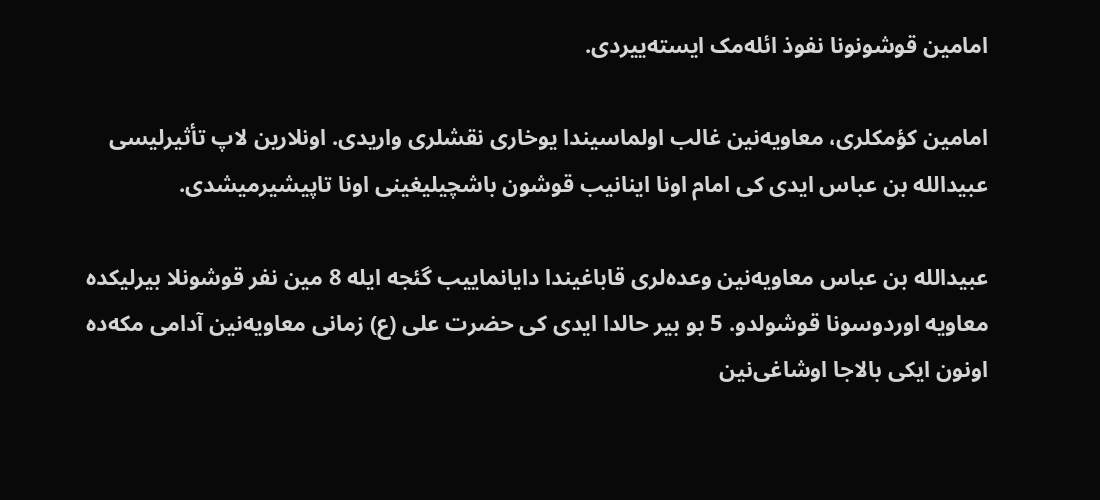امامین قوشونونا نفوذ ائله‌مک ایسته‌ییردی.

امامین کؤمکلری، معاویه‌نین غالب اولماسیندا یوخاری نقشلری واریدی. اونلارین لاپ تأثیرلیسی عبیدالله بن عباس ایدی کی امام اونا اینانیب قوشون باشچیلیغینی اونا تاپیشیرمیشدی.

عبیدالله بن عباس معاویه‌نین وعده‌لری قاباغیندا دایانماییب گئجه‌ ایله 8 مین نفر قوشونلا بیرلیکده معاویه اوردوسونا قوشولدو. 5 بو بیر حالدا ایدی کی حضرت علی (ع) زمانی معاویه‌نین آدامی مکه‌ده اونون ایکی بالاجا اوشاغی‌نین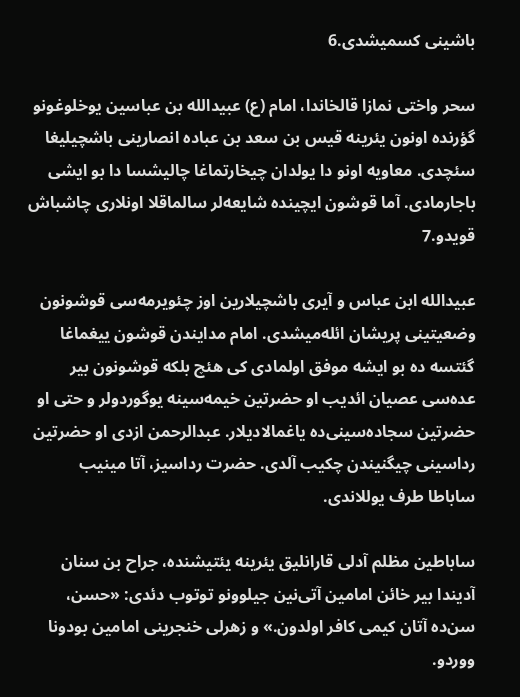باشینی کسمیشدی.6

سحر واختی نمازا قالخاندا، امام (ع) عبیدالله بن عباسین یوخلوغونو گؤرنده اونون یئرینه قیس بن سعد بن عباده انصارینی باشچیلیغا سئچدی. معاویه اونو دا یولدان چیخارتماغا چالیشسا دا بو ایشی باجارمادی. آما قوشون ایچینده شایعه‌لر سالماقلا اونلاری چاشباش قویدو.7

عبیدالله ابن عباس و آیری باشچیلارین اوز چئویرمه‌سی قوشونون وضعیتینی پریشان ائله‌میشدی. امام مدایندن قوشون ییغماغا گئتسه‌ ده بو ایشه موفق اولمادی کی هئچ بلکه قوشونون بیر عده‌سی عصیان ائدیب او حضرتین خیمه‌سینه یوگوردولر و حتی او حضرتین سجاده‌سینی‌ده یاغمالادیلار. عبدالرحمن ازدى او حضرتین رداسینی چیگنیندن چکیب آلدی. حضرت رداسیز، آتا مینیب ساباطا طرف یوللاندی.

ساباطین مظلم آدلی قارانلیق یئرینه یئتیشنده، جراح بن سنان آدیندا بیر خائن امامین آتی‌نین جیلوونو توتوب دئدی: «حسن، سن‌ده آتان کیمی کافر اولدون.» و زهرلی خنجرینی امامین بودونا ووردو.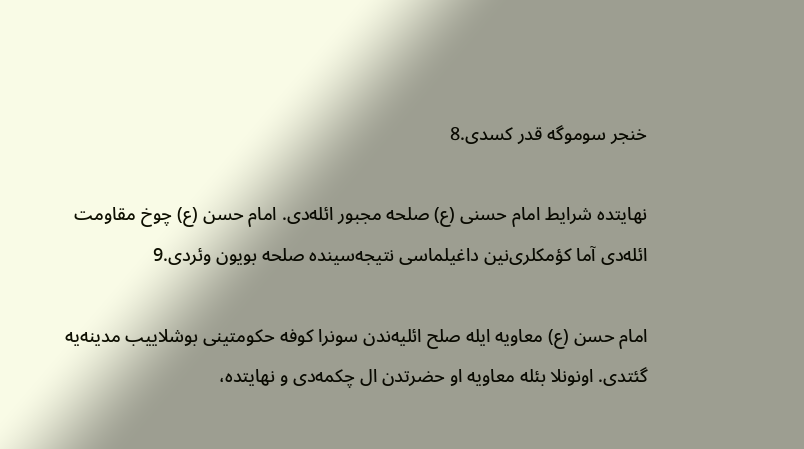خنجر سوموگه‌ قدر کسدی.8

نهایتده شرایط امام حسنی (ع) صلحه مجبور ائله‌دی. امام حسن (ع) چوخ مقاومت ائله‌دی آما کؤمکلری‌نین داغیلماسی نتیجه‌سینده صلحه بویون وئردی.9

امام حسن (ع) معاویه ایله صلح ائلیه‌ندن سونرا کوفه حکومتینی بوشلاییب مدینه‌یه گئتدی. اونونلا بئله معاویه او حضرتدن ال چکمه‌دی و نهایتده،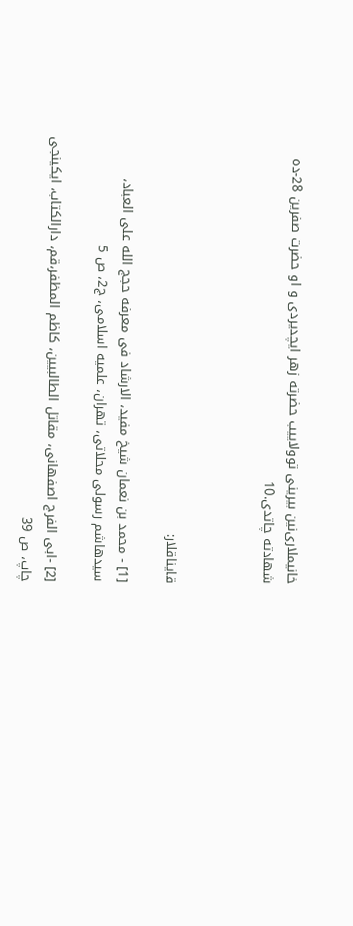خانیملاری‌نین بیرینی توولاییب حضرته زهر ایچدیردی و او حضرت صفرین 28-ده شهادته چاتدی.10



قایناقلار:

[1] - محمد بن نعمان شیخ مفید، الارشاد فى معرفه حجج الله على العباد، سیدهاشم رسولى محلاتى، تهران، علمیه اسلامى، ج2، ص 5

[2] -ابى الفرج اصفهانى، مقاتل الطالبیین، کاظم المظفر،قم، دارالکتاب، ایکینجی چاپ، ص 39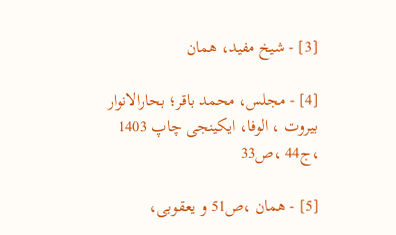[3] - شیخ مفید، همان

[4] - مجلس، محمد باقر؛ بحارالانوار بیروت ، الوفا، ایکینجی چاپ 1403 ،ج44 ،ص33

[5] - همان ،ص51 و یعقوبى،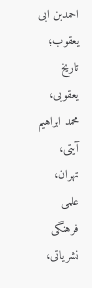احمدبن ابى یعقوب؛ تاریخ یعقوبى، محمد ابراهیم آیتى، تهران، علمى فرهنگى نشریاتی،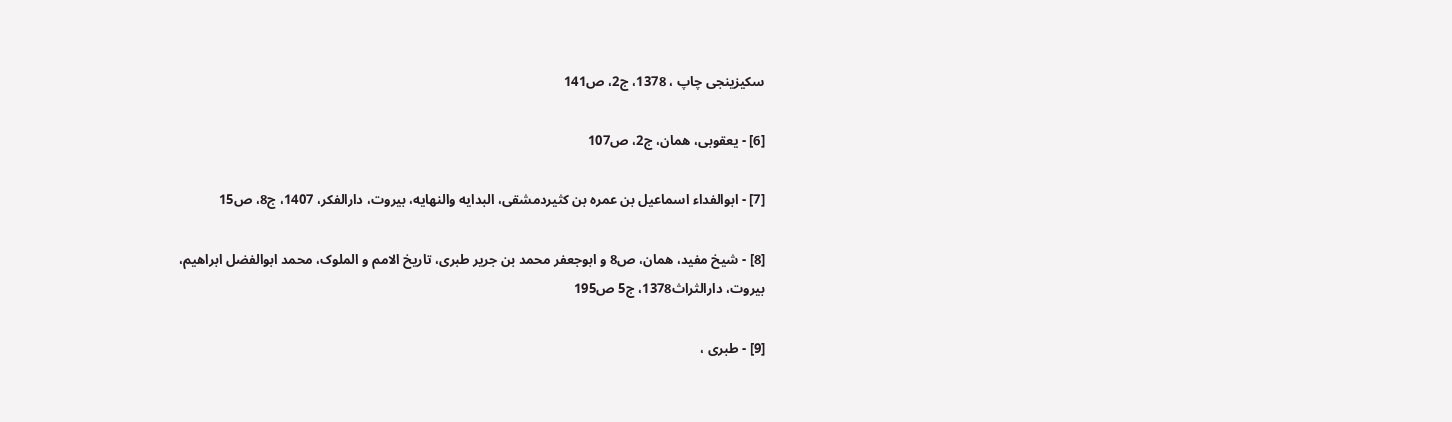سکیزینجی چاپ ، 1378، ج2، ص141

[6] - یعقوبى، همان، ج2، ص107

[7] - ابوالفداء اسماعیل بن عمره بن کثیردمشقى، البدایه والنهایه، بیروت، دارالفکر، 1407، ج8، ص15

[8] - شیخ مفید، همان، ص8 و ابوجعفر محمد بن جریر طبرى، تاریخ الامم و الملوک، محمد ابوالفضل ابراهیم، بیروت، دارالثراث1378، ج5 ص195

[9] - طبرى ،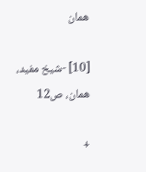همان

[10] -شیخ مفید، همان، ص12

+